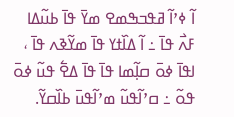ߊ߬ ߦߴߊ߬ ߥߟߏߒߘߐ ߘߌ߫ ߟߊ߫ ߕߎ߬ߡߊ ߓߍ߯ ߟߊ߫ ߸ ߊ߬ ߡߊ߰ߙߌ ߟߊ߫ ߘߌ߬ߢߍ ߟߊ߫ ، ߊߟߊ߫ ߦߋ߫ ߛߊ߲߬ߘߊ ߟߊ߫ ߟߊ߫ ߡߐ߱ ߟߎ߬ ߦߋ߫ ߟߋ߬ ߸ ߛߴߊ߬ߟߎ߬ ߘߴߊ߬ߟߎ߫ ߕߊ߰ߛߌ߬.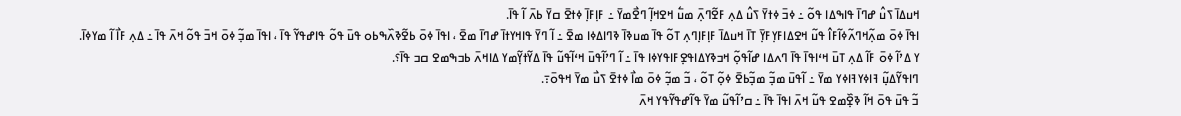ߞߎߡߊ߫ ߖߎ߮ ߝߣߊ߫ ߟߊߒߡߊ ߟߋ߬ ߸ ߦߏ߫ ߦߙߌ߫ ߖߎ߮ ߡߍ߲ ߓߐ߬ߣߍ߲߫ ߘߎ߱ ߞߐߞߊ߲߬ ߣߐ߯ߘߌ߫ ߸ ߓߊ߲ߓߊ߲߫ ߦߙߐ߫ ߛߌ߫ ߕߍ߫ ߊ߬ ߟߊ߫.
ߊߟߊ߫ ߦߋ߫ ߘߍ߲߬ߞߣߍ߬ߦߊ߬ߓߊ߮ ߟߎ߬ ߞߐߡߊߓߌ߲ߓߌ߲߫ ߠߊ߫ ߞߎߡߊ߫ ߓߊ߲ߓߊ߲ߣߍ߲ ߠߋ߬ ߟߊ߫ ߘߎߢߊ߫ ߢߣߊߡߦߊ ߘߐ߫ ߸ ߊ߬ ߣߌ߫ ߟߊߞߌߙߊ߫ ߝߣߊ߫ ߘߐ߫ ، ߊߟߊ߫ ߦߋ߫ ߕߐ߬ߢߍ߰ߒߕߋ ߟߎ߫ ߟߋ߬ ߟߊߝߟߌ߬ ߟߊ߫ ، ߊߟߊ߫ ߘߏ߲߬ ߦߋ߫ ߞߏ߫ ߟߋ߬ ߞߍ߫ ߟߊ߫ ߸ ߡߍ߲ ߓߊ߯ ߊ߬ ߘߌߦߊ߫.
ߌ ߡߴߊ߬ ߦߋ߫ ߓߊ߬ ߡߍ߲ ߠߎ߫ ߞߵߊߟߊ߫ ߟߊ߫ ߣߍߡߊ ߝߊ߬ߟߋ߲߬ ߞߏߢߌߡߊߟߐ߲ߓߊߟߌߦߊ ߟߊ߫ ߸ ߊ߬ ߣߴߊ߬ߟߎ߫ ߞߵߊ߬ߟߎ߬ ߟߊ߫ ߡߌ߬ߙߌ߲߬ߘߌ ߡߊߞߍ߫ ߕߏߒߘߐ ߛߏ ߟߊ߫؟.
ߣߊߟߌ߬ߡߎ߲߬ ߔߊߦߌߔߊߦߌ ߘߌ߫ ߸ ߊ߬ߟߎ߫ ߘߏ߲߬ ߘߏ߲߬ߕߐ߫ ߦߋ߲߬ ߠߋ߬ ، ߏ߬ ߘߏ߲߬ ߦߋ߫ ߘߊ߯ ߦߙߐ߫ ߖߎ߯ ߘߌ߫ ߞߟߋ߫߹.
ߏ߬ ߟߎ߫ ߟߋ߫ ߞߊ߬ ߢߐ߲߰ߘߐ ߟߎ߬ ߞߍ߫ ߊߟߊ߫ ߟߊ߫ ߸ ߛߴߊ߬ߟߎ߬ ߘߌ߫ ߟߊ߬ߝߟߌ߬ߟߌ ߞߍ߫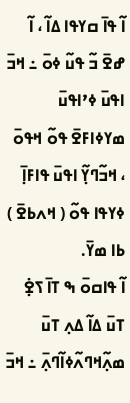ߊ߬ ߟߊ߫ ߛߌߟߊ ߡߊ߬ ، ߊ߬ ߝߐ߫ ߏ߬ ߟߎ߬ ߦߋ߫ ߸ ߞߏ߫ ߊߟߎ߫ ߦߴߊߟߎ߫ ߘߌߦߊߓߐ߫ ߟߋ߬ ߞߟߋ߫ ، ߞߏ߬ߣߌ߲߬ ߊߟߎ߫ ߟߊߓߊ߲߫ ߦߌߟߊ ߟߋ߬ ( ߞߍߕߐ߫ ) ߕߊ ߘߌ߫.
ߊ߬ ߟߊߛߋ߫ ߒ ߠߊ߫ ߖߐ߲߭ ߠߎ߫ ߡߊ߬ ߡߍ߲ ߠߎ߫ ߘߍ߲߬ߞߣߍ߬ߦߊ߬ߣߍ߲߫ ߸ ߞߏ߫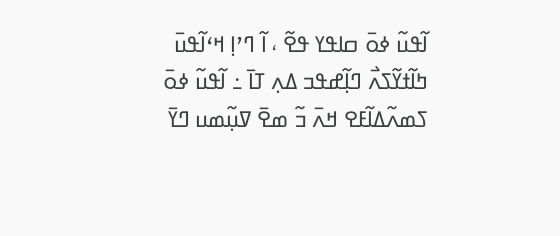ߊ߬ߟߎ߬ ߦߋ߫ ߛߊߟߌ ߟߐ߬ ، ߊ߬ ߣߴߊ߲ ߞߵߊ߬ߟߎ߫ ߤߊ߬ߙߌ߬ߖߍ߯ ߣߊ߲߬ߝߟߏ ߡߍ߲ ߠߊ߫ ߸ ߊ߬ߟߎ߬ ߦߋ߫ ߖߘߍ߬ߡߊ߬ߓߐ ߞߍ߫ ߏ߬ ߘߐ߫ ߜߎ߲߬ߘߎ ߣߌ߫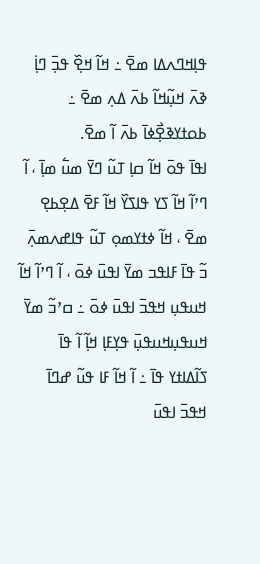ߟߊ߲ߞߣߍߡߊ ߘߐ߫ ߸ ߞߊ߬ ߞߐ߲߰ ߟߏ߲߫ ߣߊ߲߭ ߢߍ߫ ߞߎ߲߬ߞߊ߬ ߕߍ߫ ߡߍ߲ ߘߐ߫ ߸ ߕߋߙߌߢߐ߲߯ߦߊ߫ ߕߍ߫ ߊ߬ ߘߐ߫.
ߊߟߊ߫ ߟߋ߫ ߞߊ߬ ߛߊ߲ ߠߎ߬ ߣߌ߫ ߘߎ߱ ߘߊ߲߫ ، ߊ߬ ߣߴߊ߬ ߞߊ߬ ߖߌ ߟߊߖߌ߰ ߞߊ߬ ߓߐ߫ ߡߐ߲ߕߐ߲ ߘߐ߫ ، ߞߊ߬ ߦߙߌߘߋ߲ ߠߎ߬ ߟߊߝߍߘߍ߲߫ ߏ߬ ߟߊ߫ ߓߊߟߏ ߘߌ߫ ߊߟߎ߫ ߦߋ߫ ، ߊ߬ ߣߴߊ߬ ߞߊ߬ ߞߎߟߎ߲ ߞߟߏ߫ ߊߟߎ߫ ߦߋ߫ ߸ ߛߴߏ߬ ߘߌ߫ ߞߎߟߎ߲ߞߎߟߎ߲߫ ߟߌ߲ߓߊ߲ ߞߊ߲߬ ߊ߬ ߟߊ߫ ߖߊ߬ߡߊߙߌ ߟߊ߫ ߸ ߊ߬ ߞߊ߬ ߓߊ ߟߎ߬ ߝߣߊ߫ ߞߟߏ߫ ߊߟߎ߫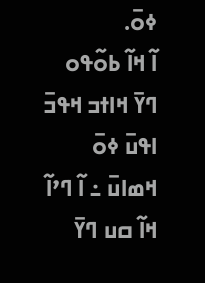ߦߋ߫.
ߊ߬ ߞߊ߬ ߕߋ߬ߟߋ ߣߌ߫ ߞߊߙߏ ߞߟߏ߫ ߊߟߎ߫ ߦߋ߫ ߞߘߊߎ߫ ߸ ߊ߬ ߣߴߊ߬ ߞߊ߬ ߛߎ ߣߌ߫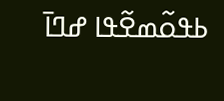ߕߟߋ߬ߘߐ߬ߟߊ ߝߣߊ߫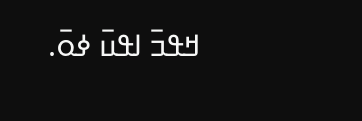ߞߟߏ߫ ߊߟߎ߫ ߦߋ߫.